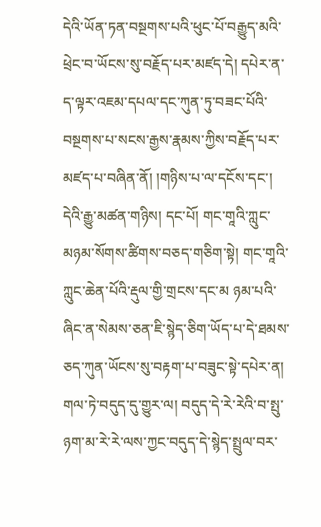དེའི་ཡོན་ཏན་བསྔགས་པའི་ཕུང་པོ་བརྒྱུད་མའི་ཕྲེང་བ་ཡོངས་སུ་བརྗོད་པར་མཛད་དེ། དཔེར་ན་ད་ལྟར་འཇམ་དཔལ་དང་ཀུན་ཏུ་བཟང་པོའི་བསྔགས་པ་སངས་རྒྱས་རྣམས་ཀྱིས་བརྗོད་པར་མཛད་པ་བཞིན་ནོ། །གཉིས་པ་ལ་དངོས་དང་། དེའི་རྒྱུ་མཚན་གཉིས། དང་པོ། གང་གཱའི་ཀླུང་མཉམ་སོགས་ཚིགས་བཅད་གཅིག་སྟེ། གང་གཱའི་ཀླུང་ཆེན་པོའི་རྡུལ་གྱི་གྲངས་དང་མ ཉམ་པའི་ཞིང་ན་སེམས་ཅན་ཇི་སྙེད་ཅིག་ཡོད་པ་དེ་ཐམས་ཅད་ཀུན་ཡོངས་སུ་བརྟག་པ་བཟུང་སྟེ་དཔེར་ན། གལ་ཏེ་བདུད་དུ་གྱུར་ལ། བདུད་དེ་རེ་རེའི་བ་སྤུ་ཉག་མ་རེ་རེ་ལས་ཀྱང་བདུད་དེ་སྙེད་སྤྲུལ་བར་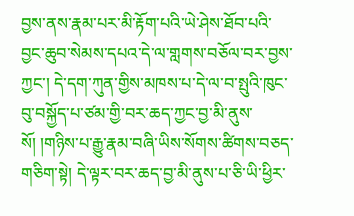བྱས་ནས་རྣམ་པར་མི་རྟོག་པའི་ཡེ་ཤེས་ཐོབ་པའི་བྱང་ཆུབ་སེམས་དཔའ་དེ་ལ་གླགས་བཅོལ་བར་བྱས་ཀྱང་། དེ་དག་ཀུན་གྱིས་མཁས་པ་དེ་ལ་བ་སྤུའི་ཁུང་བུ་བསྐྱོད་པ་ཙམ་གྱི་བར་ཆད་ཀྱང་བྱ་མི་ནུས་སོ། །གཉིས་པ་རྒྱུ་རྣམ་བཞི་ཡིས་སོགས་ཚིགས་བཅད་གཅིག་སྟེ། དེ་ལྟར་བར་ཆད་བྱ་མི་ནུས་པ་ཅི་ཡི་ཕྱིར་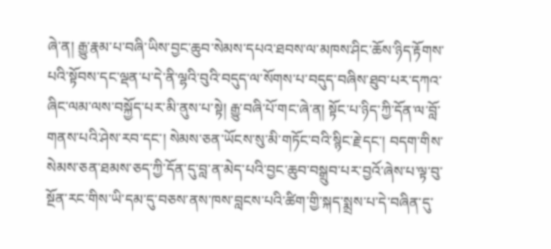ཞེ་ན། རྒྱུ་རྣམ་པ་བཞི་ཡིས་བྱང་ཆུབ་སེམས་དཔའ་ཐབས་ལ་མཁས་ཤིང་ཆོས་ཉིད་རྟོགས་པའི་སྟོབས་དང་ལྡན་པ་དེ་ནི་ལྷའི་བུའི་བདུད་ལ་སོགས་པ་བདུད་བཞིས་ཐུབ་པར་དཀའ་ཞིང་ལམ་ལས་བསྐྱོད་པར་མི་ནུས་པ་སྟེ། རྒྱུ་བཞི་པོ་གང་ཞེ་ན། སྟོང་པ་ཉིད་ཀྱི་དོན་ལ་བློ་གནས་པའི་ཤེས་རབ་དང་། སེམས་ཅན་ཡོངས་སུ་མི་གཏོང་བའི་སྙིང་རྗེ་དང་། བདག་གིས་སེམས་ཅན་ཐམས་ཅད་ཀྱི་དོན་དུ་བླ་ན་མེད་པའི་བྱང་ཆུབ་བསྒྲུབ་པར་བྱའོ་ཞེས་པ་ལྟ་བུ་སྔོན་རང་གིས་ཡི་དམ་དུ་བཅས་ནས་ཁས་བླངས་པའི་ཚིག་གྱི་སྐད་སྨྲས་པ་དེ་བཞིན་དུ་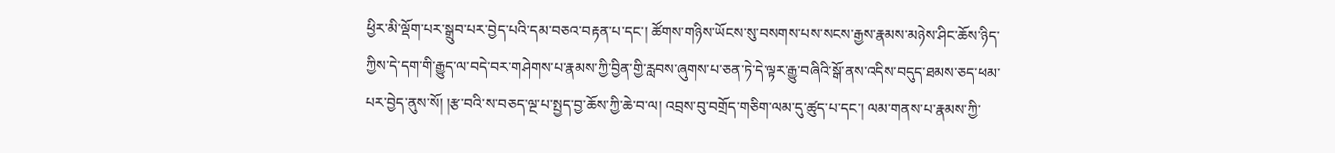ཕྱིར་མི་ལྡོག་པར་སྒྲུབ་པར་བྱེད་པའི་དམ་བཅའ་བརྟན་པ་དང་། ཚོགས་གཉིས་ཡོངས་སུ་བསགས་པས་སངས་རྒྱས་རྣམས་མཉེས་ཤིང་ཆོས་ཉིད་ཀྱིས་དེ་དག་གི་རྒྱུད་ལ་བདེ་བར་གཤེགས་པ་རྣམས་ཀྱི་བྱིན་གྱི་རླབས་ཞུགས་པ་ཅན་ཏེ་དེ་ལྟར་རྒྱུ་བཞིའི་སྒོ་ནས་འདིས་བདུད་ཐམས་ཅད་ཕམ་པར་བྱེད་ནུས་སོ། །རྩ་བའི་ས་བཅད་ལྔ་པ་སྤྱད་བྱ་ཆོས་ཀྱི་ཆེ་བ་ལ། འབྲས་བུ་བགྲོད་གཅིག་ལམ་དུ་ཚུད་པ་དང་། ལམ་གནས་པ་རྣམས་ཀྱི་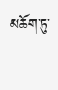མཆོག་ཏུ་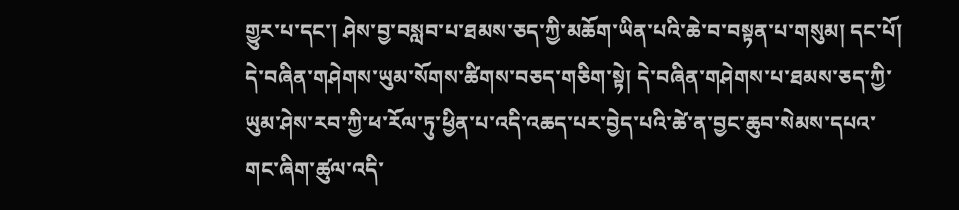གྱུར་པ་དང་། ཤེས་བྱ་བསླབ་པ་ཐམས་ཅད་ཀྱི་མཆོག་ཡིན་པའི་ཆེ་བ་བསྟན་པ་གསུམ། དང་པོ། དེ་བཞིན་གཤེགས་ཡུམ་སོགས་ཚིགས་བཅད་གཅིག་སྟེ། དེ་བཞིན་གཤེགས་པ་ཐམས་ཅད་ཀྱི་ཡུམ་ཤེས་རབ་ཀྱི་ཕ་རོལ་ཏུ་ཕྱིན་པ་འདི་འཆད་པར་བྱེད་པའི་ཚེ་ན་བྱང་ཆུབ་སེམས་དཔའ་གང་ཞིག་ཚུལ་འདི་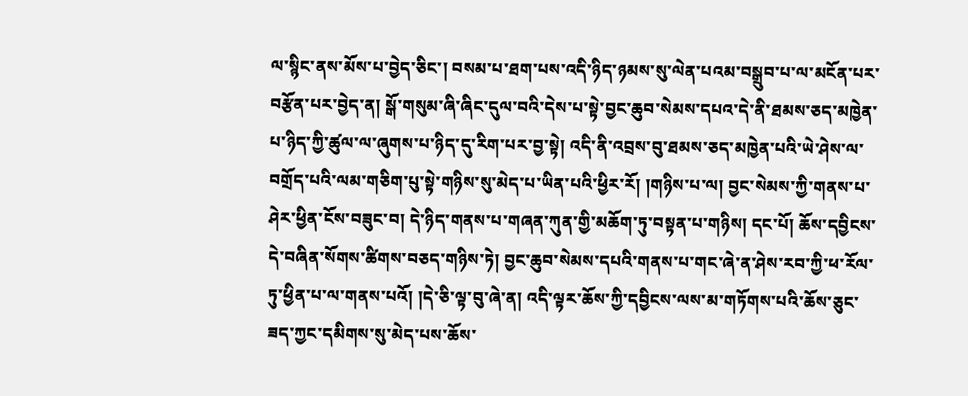ལ་སྙིང་ནས་མོས་པ་བྱེད་ཅིང་། བསམ་པ་ཐག་པས་འདི་ཉིད་ཉམས་སུ་ལེན་པའམ་བསྒྲུབ་པ་ལ་མངོན་པར་བརྩོན་པར་བྱེད་ན། སྒོ་གསུམ་ཞི་ཞིང་དུལ་བའི་དེས་པ་སྟེ་བྱང་ཆུབ་སེམས་དཔའ་དེ་ནི་ཐམས་ཅད་མཁྱེན་པ་ཉིད་ཀྱི་ཚུལ་ལ་ཞུགས་པ་ཉིད་དུ་རིག་པར་བྱ་སྟེ། འདི་ནི་འབྲས་བུ་ཐམས་ཅད་མཁྱེན་པའི་ཡེ་ཤེས་ལ་བགྲོད་པའི་ལམ་གཅིག་པུ་སྟེ་གཉིས་སུ་མེད་པ་ཡིན་པའི་ཕྱིར་རོ། །གཉིས་པ་ལ། བྱང་སེམས་ཀྱི་གནས་པ་ཤེར་ཕྱིན་ངོས་བཟུང་བ། དེ་ཉིད་གནས་པ་གཞན་ཀུན་གྱི་མཆོག་ཏུ་བསྟན་པ་གཉིས། དང་པོ། ཆོས་དབྱིངས་དེ་བཞིན་སོགས་ཚིགས་བཅད་གཉིས་ཏེ། བྱང་ཆུབ་སེམས་དཔའི་གནས་པ་གང་ཞེ་ན་ཤེས་རབ་ཀྱི་ཕ་རོལ་ཏུ་ཕྱིན་པ་ལ་གནས་པའོ། །དེ་ཅི་ལྟ་བུ་ཞེ་ན། འདི་ལྟར་ཆོས་ཀྱི་དབྱིངས་ལས་མ་གཏོགས་པའི་ཆོས་ཅུང་ཟད་ཀྱང་དམིགས་སུ་མེད་པས་ཆོས་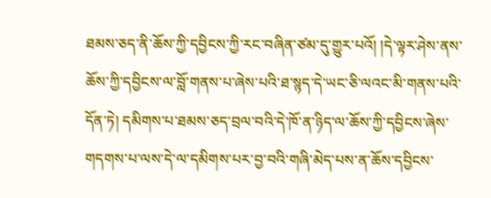ཐམས་ཅད་ནི་ཆོས་ཀྱི་དབྱིངས་ཀྱི་རང་བཞིན་ཙམ་དུ་གྱུར་པའོ། །དེ་ལྟར་ཤེས་ནས་ཆོས་ཀྱི་དབྱིངས་ལ་བློ་གནས་པ་ཞེས་པའི་ཐ་སྙད་དེ་ཡང་ཅི་ལའང་མི་གནས་པའི་དོན་ཏེ། དམིགས་པ་ཐམས་ཅད་བྲལ་བའི་དེ་ཁོ་ན་ཉིད་ལ་ཆོས་ཀྱི་དབྱིངས་ཞེས་གདགས་པ་ལས་དེ་ལ་དམིགས་པར་བྱ་བའི་གཞི་མེད་པས་ན་ཆོས་དབྱིངས་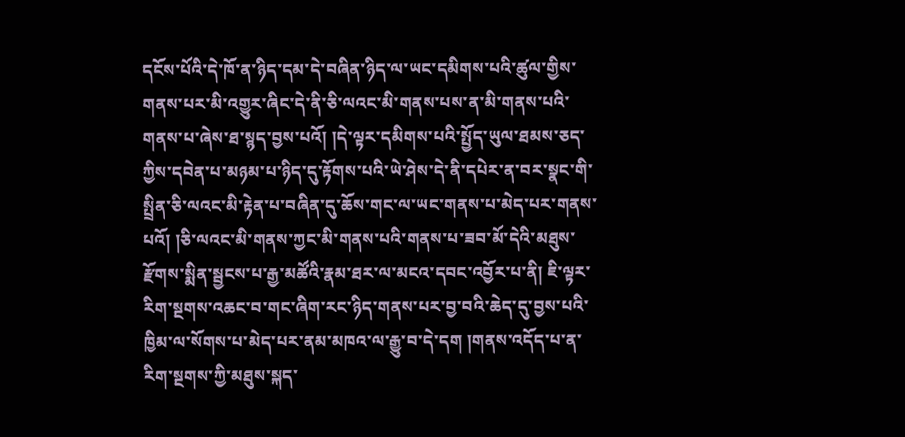དངོས་པོའི་དེ་ཁོ་ན་ཉིད་དམ་དེ་བཞིན་ཉིད་ལ་ཡང་དམིགས་པའི་ཚུལ་གྱིས་གནས་པར་མི་འགྱུར་ཞིང་དེ་ནི་ཅི་ལའང་མི་གནས་པས་ན་མི་གནས་པའི་གནས་པ་ཞེས་ཐ་སྙད་བྱས་པའོ། །དེ་ལྟར་དམིགས་པའི་སྤྱོད་ཡུལ་ཐམས་ཅད་ཀྱིས་དབེན་པ་མཉམ་པ་ཉིད་དུ་རྟོགས་པའི་ཡེ་ཤེས་དེ་ནི་དཔེར་ན་བར་སྣང་གི་སྤྲིན་ཅི་ལའང་མི་རྟེན་པ་བཞིན་དུ་ཆོས་གང་ལ་ཡང་གནས་པ་མེད་པར་གནས་པའོ། །ཅི་ལའང་མི་གནས་ཀྱང་མི་གནས་པའི་གནས་པ་ཟབ་མོ་དེའི་མཐུས་རྫོགས་སྨིན་སྦྱངས་པ་རྒྱ་མཚོའི་རྣམ་ཐར་ལ་མངའ་དབང་འབྱོར་པ་ནི། ཇི་ལྟར་རིག་སྔགས་འཆང་བ་གང་ཞིག་རང་ཉིད་གནས་པར་བྱ་བའི་ཆེད་དུ་བྱས་པའི་ཁྱིམ་ལ་སོགས་པ་མེད་པར་ནམ་མཁའ་ལ་རྒྱུ་བ་དེ་དག །གནས་འདོད་པ་ན་རིག་སྔགས་ཀྱི་མཐུས་སྐད་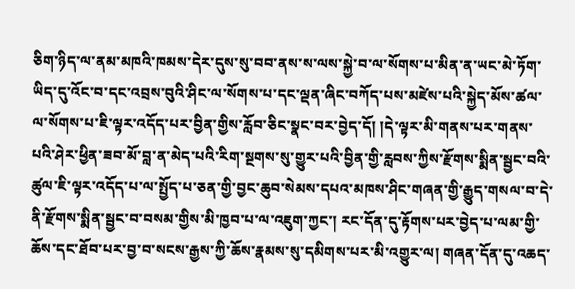ཅིག་ཉིད་ལ་ནམ་མཁའི་ཁམས་དེར་དུས་སུ་བབ་ནས་ས་ལས་སྐྱེ་བ་ལ་སོགས་པ་མིན་ན་ཡང་མེ་ཏོག་ཡིད་དུ་འོང་བ་དང་འབྲས་བུའི་ཤིང་ལ་སོགས་པ་དང་ལྡན་ཞིང་བཀོད་པས་མཛེས་པའི་སྐྱེད་མོས་ཚལ་ལ་སོགས་པ་ཇི་ལྟར་འདོད་པར་བྱིན་གྱིས་རློབ་ཅིང་སྣང་བར་བྱེད་དོ། །དེ་ལྟར་མི་གནས་པར་གནས་པའི་ཤེར་ཕྱིན་ཟབ་མོ་བླ་ན་མེད་པའི་རིག་སྔགས་སུ་གྱུར་པའི་བྱིན་གྱི་རླབས་ཀྱིས་རྫོགས་སྨིན་སྦྱང་བའི་ཚུལ་ཇི་ལྟར་འདོད་པ་ལ་སྤྱོད་པ་ཅན་གྱི་བྱང་ཆུབ་སེམས་དཔའ་མཁས་ཤིང་གཞན་གྱི་རྒྱུད་གསལ་བ་དེ་ནི་རྫོགས་སྨིན་སྦྱང་བ་བསམ་གྱིས་མི་ཁྱབ་པ་ལ་འཇུག་ཀྱང་། རང་དོན་དུ་རྟོགས་པར་བྱེད་པ་ལམ་གྱི་ཆོས་དང་ཐོབ་པར་བྱ་བ་སངས་རྒྱས་ཀྱི་ཆོས་རྣམས་སུ་དམིགས་པར་མི་འགྱུར་ལ། གཞན་དོན་དུ་འཆད་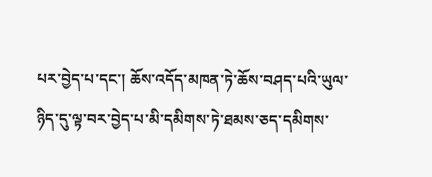པར་བྱེད་པ་དང་། ཆོས་འདོད་མཁན་ཏེ་ཆོས་བཤད་པའི་ཡུལ་ཉིད་དུ་ལྟ་བར་བྱེད་པ་མི་དམིགས་ཏེ་ཐམས་ཅད་དམིགས་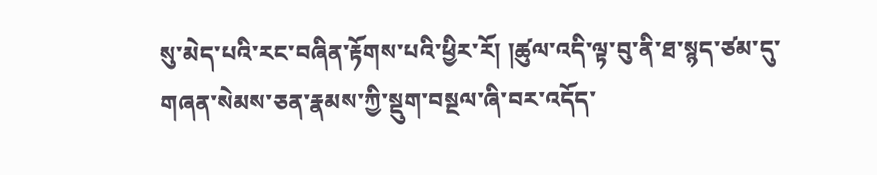སུ་མེད་པའི་རང་བཞིན་རྟོགས་པའི་ཕྱིར་རོ། །ཚུལ་འདི་ལྟ་བུ་ནི་ཐ་སྙད་ཙམ་དུ་གཞན་སེམས་ཅན་རྣམས་ཀྱི་སྡུག་བསྔལ་ཞི་བར་འདོད་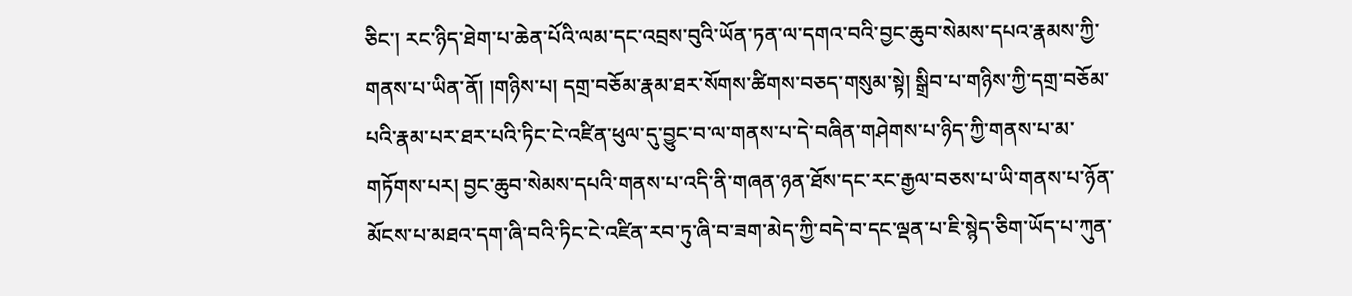ཅིང་། རང་ཉིད་ཐེག་པ་ཆེན་པོའི་ལམ་དང་འབྲས་བུའི་ཡོན་ཏན་ལ་དགའ་བའི་བྱང་ཆུབ་སེམས་དཔའ་རྣམས་ཀྱི་གནས་པ་ཡིན་ནོ། །གཉིས་པ། དགྲ་བཅོམ་རྣམ་ཐར་སོགས་ཚིགས་བཅད་གསུམ་སྟེ། སྒྲིབ་པ་གཉིས་ཀྱི་དགྲ་བཅོམ་པའི་རྣམ་པར་ཐར་པའི་ཏིང་ངེ་འཛིན་ཕུལ་དུ་བྱུང་བ་ལ་གནས་པ་དེ་བཞིན་གཤེགས་པ་ཉིད་ཀྱི་གནས་པ་མ་གཏོགས་པར། བྱང་ཆུབ་སེམས་དཔའི་གནས་པ་འདི་ནི་གཞན་ཉན་ཐོས་དང་རང་རྒྱལ་བཅས་པ་ཡི་གནས་པ་ཉོན་མོངས་པ་མཐའ་དག་ཞི་བའི་ཏིང་ངེ་འཛིན་རབ་ཏུ་ཞི་བ་ཟག་མེད་ཀྱི་བདེ་བ་དང་ལྡན་པ་ཇི་སྙེད་ཅིག་ཡོད་པ་ཀུན་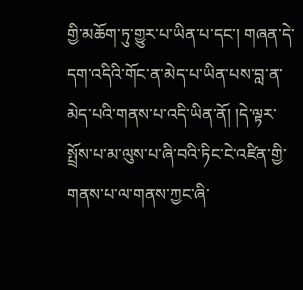གྱི་མཆོག་ཏུ་གྱུར་པ་ཡིན་པ་དང་། གཞན་དེ་དག་འདིའི་གོང་ན་མེད་པ་ཡིན་པས་བླ་ན་མེད་པའི་གནས་པ་འདི་ཡིན་ནོ། །དེ་ལྟར་སྤྲོས་པ་མ་ལུས་པ་ཞི་བའི་ཏིང་ངེ་འཛིན་གྱི་གནས་པ་ལ་གནས་ཀྱང་ཞི་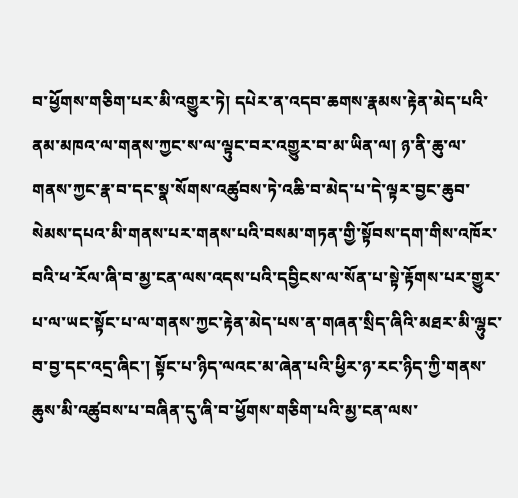བ་ཕྱོགས་གཅིག་པར་མི་འགྱུར་ཏེ། དཔེར་ན་འདབ་ཆགས་རྣམས་རྟེན་མེད་པའི་ནམ་མཁའ་ལ་གནས་ཀྱང་ས་ལ་ལྟུང་བར་འགྱུར་བ་མ་ཡིན་ལ། ཉ་ནི་ཆུ་ལ་གནས་ཀྱང་རྣ་བ་དང་སྣ་སོགས་འཚུབས་ཏེ་འཆི་བ་མེད་པ་དེ་ལྟར་བྱང་ཆུབ་སེམས་དཔའ་མི་གནས་པར་གནས་པའི་བསམ་གཏན་གྱི་སྟོབས་དག་གིས་འཁོར་བའི་ཕ་རོལ་ཞི་བ་མྱ་ངན་ལས་འདས་པའི་དབྱིངས་ལ་སོན་པ་སྟེ་རྟོགས་པར་གྱུར་པ་ལ་ཡང་སྟོང་པ་ལ་གནས་ཀྱང་རྟེན་མེད་པས་ན་གཞན་སྲིད་ཞིའི་མཐར་མི་ལྷུང་བ་བྱ་དང་འདྲ་ཞིང་། སྟོང་པ་ཉིད་ལའང་མ་ཞེན་པའི་ཕྱིར་ཉ་རང་ཉིད་ཀྱི་གནས་ཆུས་མི་འཚུབས་པ་བཞིན་དུ་ཞི་བ་ཕྱོགས་གཅིག་པའི་མྱ་ངན་ལས་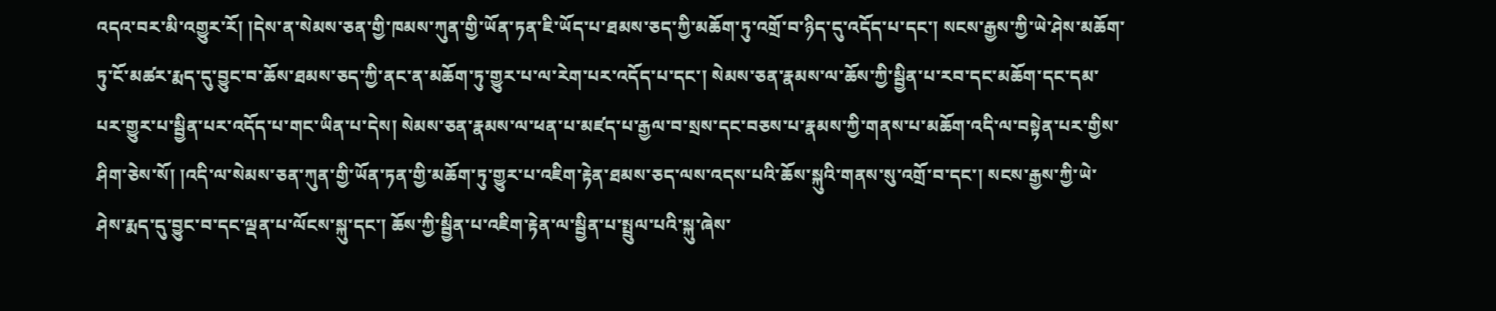འདའ་བར་མི་འགྱུར་རོ། །དེས་ན་སེམས་ཅན་གྱི་ཁམས་ཀུན་གྱི་ཡོན་ཏན་ཇི་ཡོད་པ་ཐམས་ཅད་ཀྱི་མཆོག་ཏུ་འགྲོ་བ་ཉིད་དུ་འདོད་པ་དང་། སངས་རྒྱས་ཀྱི་ཡེ་ཤེས་མཆོག་ཏུ་ངོ་མཚར་རྨད་དུ་བྱུང་བ་ཆོས་ཐམས་ཅད་ཀྱི་ནང་ན་མཆོག་ཏུ་གྱུར་པ་ལ་རེག་པར་འདོད་པ་དང་། སེམས་ཅན་རྣམས་ལ་ཆོས་ཀྱི་སྦྱིན་པ་རབ་དང་མཆོག་དང་དམ་པར་གྱུར་པ་སྦྱིན་པར་འདོད་པ་གང་ཡིན་པ་དེས། སེམས་ཅན་རྣམས་ལ་ཕན་པ་མཛད་པ་རྒྱལ་བ་སྲས་དང་བཅས་པ་རྣམས་ཀྱི་གནས་པ་མཆོག་འདི་ལ་བསྟེན་པར་གྱིས་ཤིག་ཅེས་སོ། །འདི་ལ་སེམས་ཅན་ཀུན་གྱི་ཡོན་ཏན་གྱི་མཆོག་ཏུ་གྱུར་པ་འཇིག་རྟེན་ཐམས་ཅད་ལས་འདས་པའི་ཆོས་སྐུའི་གནས་སུ་འགྲོ་བ་དང་། སངས་རྒྱས་ཀྱི་ཡེ་ཤེས་རྨད་དུ་བྱུང་བ་དང་ལྡན་པ་ལོངས་སྐུ་དང་། ཆོས་ཀྱི་སྦྱིན་པ་འཇིག་རྟེན་ལ་སྦྱིན་པ་སྤྲུལ་པའི་སྐུ་ཞེས་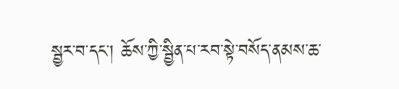སྦྱར་བ་དང་། ཆོས་ཀྱི་སྦྱིན་པ་རབ་སྟེ་བསོད་ནམས་ཆ་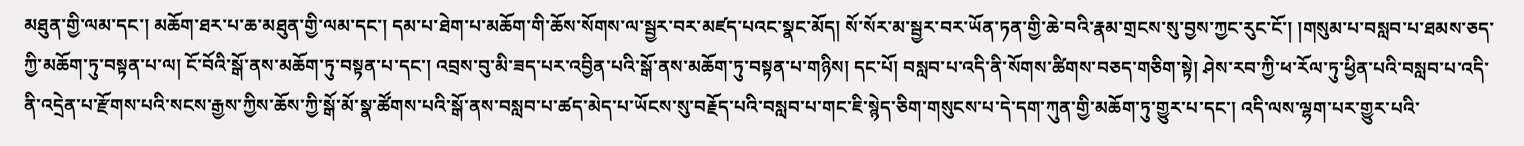མཐུན་གྱི་ལམ་དང་། མཆོག་ཐར་པ་ཆ་མཐུན་གྱི་ལམ་དང་། དམ་པ་ཐེག་པ་མཆོག་གི་ཆོས་སོགས་ལ་སྦྱར་བར་མཛད་པའང་སྣང་མོད། སོ་སོར་མ་སྦྱར་བར་ཡོན་ཏན་གྱི་ཆེ་བའི་རྣམ་གྲངས་སུ་བྱས་ཀྱང་རུང་ངོ་། །གསུམ་པ་བསླབ་པ་ཐམས་ཅད་ཀྱི་མཆོག་ཏུ་བསྟན་པ་ལ། ངོ་བོའི་སྒོ་ནས་མཆོག་ཏུ་བསྟན་པ་དང་། འབྲས་བུ་མི་ཟད་པར་འབྱིན་པའི་སྒོ་ནས་མཆོག་ཏུ་བསྟན་པ་གཉིས། དང་པོ། བསླབ་པ་འདི་ནི་སོགས་ཚིགས་བཅད་གཅིག་སྟེ། ཤེས་རབ་ཀྱི་ཕ་རོལ་ཏུ་ཕྱིན་པའི་བསླབ་པ་འདི་ནི་འདྲེན་པ་རྫོགས་པའི་སངས་རྒྱས་ཀྱིས་ཆོས་ཀྱི་སྒོ་མོ་སྣ་ཚོགས་པའི་སྒོ་ནས་བསླབ་པ་ཚད་མེད་པ་ཡོངས་སུ་བརྗོད་པའི་བསླབ་པ་གང་ཇི་སྙེད་ཅིག་གསུངས་པ་དེ་དག་ཀུན་གྱི་མཆོག་ཏུ་གྱུར་པ་དང་། འདི་ལས་ལྷག་པར་གྱུར་པའི་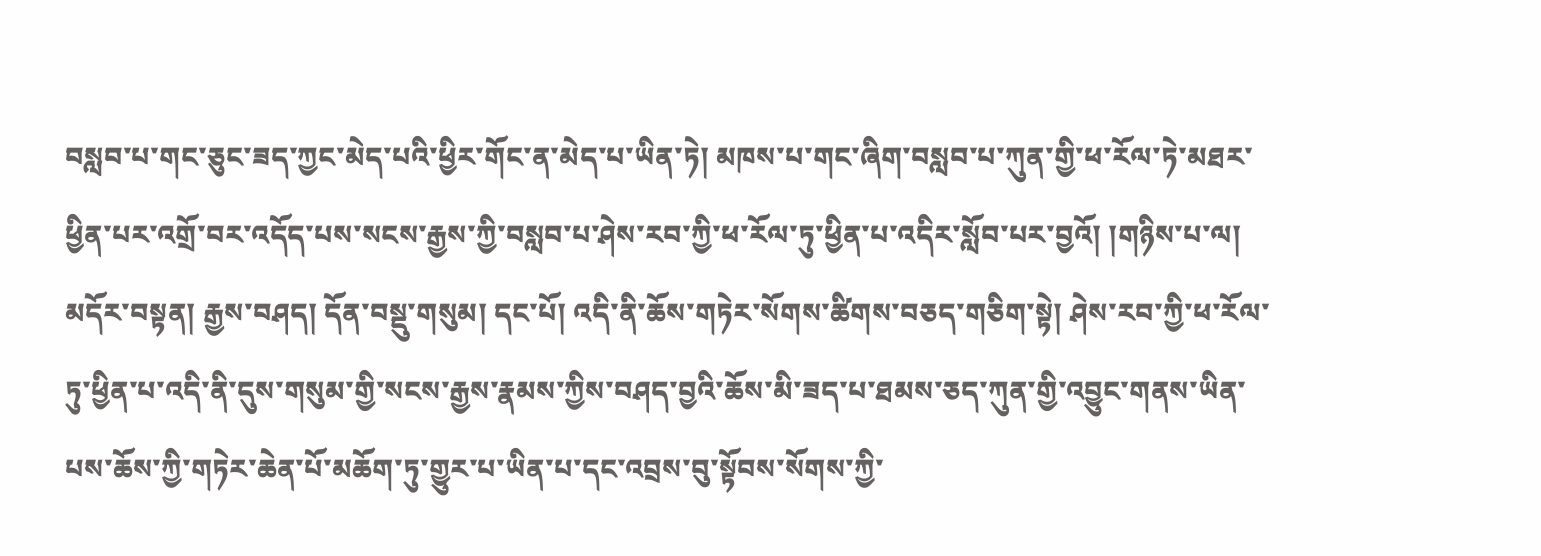བསླབ་པ་གང་ཅུང་ཟད་ཀྱང་མེད་པའི་ཕྱིར་གོང་ན་མེད་པ་ཡིན་ཏེ། མཁས་པ་གང་ཞིག་བསླབ་པ་ཀུན་གྱི་ཕ་རོལ་ཏེ་མཐར་ཕྱིན་པར་འགྲོ་བར་འདོད་པས་སངས་རྒྱས་ཀྱི་བསླབ་པ་ཤེས་རབ་ཀྱི་ཕ་རོལ་ཏུ་ཕྱིན་པ་འདིར་སློབ་པར་བྱའོ། །གཉིས་པ་ལ། མདོར་བསྟན། རྒྱས་བཤད། དོན་བསྡུ་གསུམ། དང་པོ། འདི་ནི་ཆོས་གཏེར་སོགས་ཚིགས་བཅད་གཅིག་སྟེ། ཤེས་རབ་ཀྱི་ཕ་རོལ་ཏུ་ཕྱིན་པ་འདི་ནི་དུས་གསུམ་གྱི་སངས་རྒྱས་རྣམས་ཀྱིས་བཤད་བྱའི་ཆོས་མི་ཟད་པ་ཐམས་ཅད་ཀུན་གྱི་འབྱུང་གནས་ཡིན་པས་ཆོས་ཀྱི་གཏེར་ཆེན་པོ་མཆོག་ཏུ་གྱུར་པ་ཡིན་པ་དང་འབྲས་བུ་སྟོབས་སོགས་ཀྱི་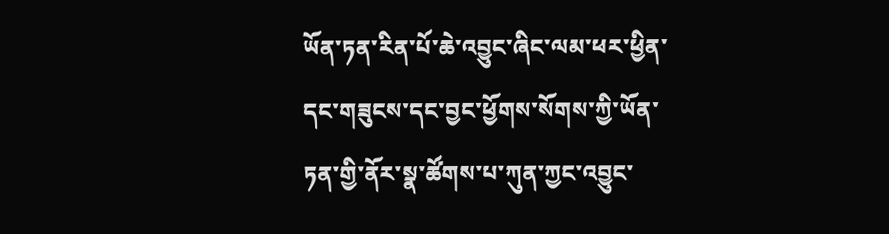ཡོན་ཏན་རིན་པོ་ཆེ་འབྱུང་ཞིང་ལམ་ཕར་ཕྱིན་དང་གཟུངས་དང་བྱང་ཕྱོགས་སོགས་ཀྱི་ཡོན་ཏན་གྱི་ནོར་སྣ་ཚོགས་པ་ཀུན་ཀྱང་འབྱུང་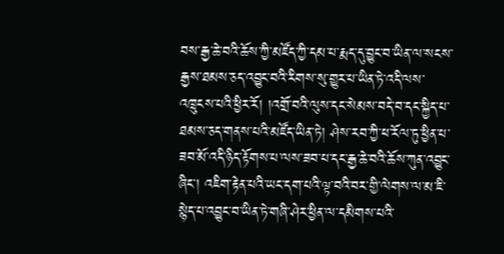བས་རྒྱ་ཆེ་བའི་ཆོས་ཀྱི་མཛོད་ཀྱི་དམ་པ་རྨད་དུ་བྱུང་བ་ཡིན་ལ་སངས་རྒྱས་ཐམས་ཅད་འབྱུང་བའི་རིགས་སུ་གྱུར་པ་ཡིན་ཏེ་འདི་ལས་འཁྲུངས་པའི་ཕྱིར་རོ། །འགྲོ་བའི་ལུས་དང་སེམས་བདེ་བ་དང་སྐྱིད་པ་ཐམས་ཅད་གནས་པའི་མཛོད་ཡིན་ཏེ། ཤེས་རབ་ཀྱི་ཕ་རོལ་ཏུ་ཕྱིན་པ་ཟབ་མོ་འདི་ཉིད་རྟོགས་པ་ལས་ཟབ་པ་དང་རྒྱ་ཆེ་བའི་ཆོས་ཀུན་འབྱུང་ཞིང་། འཇིག་རྟེན་པའི་ཡང་དག་པའི་ལྟ་བའི་བར་གྱི་ལེགས་ལ་མ་ཇི་སྙེད་པ་འབྱུང་བ་ཡིན་ཏེ་གཞི་ཤེར་ཕྱིན་ལ་དམིགས་པའི་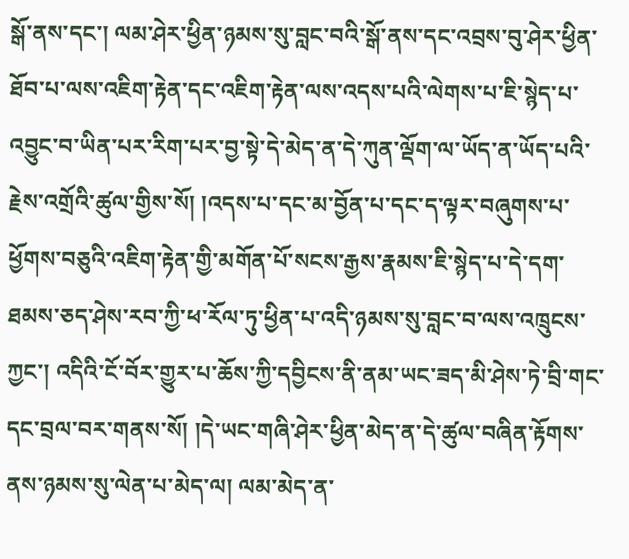སྒོ་ནས་དང་། ལམ་ཤེར་ཕྱིན་ཉམས་སུ་བླང་བའི་སྒོ་ནས་དང་འབྲས་བུ་ཤེར་ཕྱིན་ཐོབ་པ་ལས་འཇིག་རྟེན་དང་འཇིག་རྟེན་ལས་འདས་པའི་ལེགས་པ་ཇི་སྙེད་པ་འབྱུང་བ་ཡིན་པར་རིག་པར་བྱ་སྟེ་དེ་མེད་ན་དེ་ཀུན་ལྡོག་ལ་ཡོད་ན་ཡོད་པའི་རྗེས་འགྲོའི་ཚུལ་གྱིས་སོ། །འདས་པ་དང་མ་བྱོན་པ་དང་ད་ལྟར་བཞུགས་པ་ཕྱོགས་བཅུའི་འཇིག་རྟེན་གྱི་མགོན་པོ་སངས་རྒྱས་རྣམས་ཇི་སྙེད་པ་དེ་དག་ཐམས་ཅད་ཤེས་རབ་ཀྱི་ཕ་རོལ་ཏུ་ཕྱིན་པ་འདི་ཉམས་སུ་བླང་བ་ལས་འཁྲུངས་ཀྱང་། འདིའི་ངོ་བོར་གྱུར་པ་ཆོས་ཀྱི་དབྱིངས་ནི་ནམ་ཡང་ཟད་མི་ཤེས་ཏེ་བྲི་གང་དང་བྲལ་བར་གནས་སོ། །དེ་ཡང་གཞི་ཤེར་ཕྱིན་མེད་ན་དེ་ཚུལ་བཞིན་རྟོགས་ནས་ཉམས་སུ་ལེན་པ་མེད་ལ། ལམ་མེད་ན་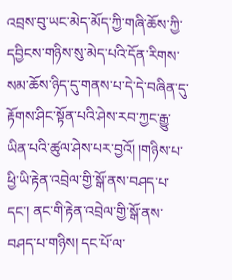འབྲས་བུ་ཡང་མེད་མོད་ཀྱི་གཞི་ཆོས་ཀྱི་དབྱིངས་གཉིས་སུ་མེད་པའི་དོན་རིགས་སམ་ཆོས་ཉིད་དུ་གནས་པ་དེ་དེ་བཞིན་དུ་རྟོགས་ཤིང་སྟོན་པའི་ཤེས་རབ་ཀྱང་རྒྱུ་ཡིན་པའི་ཚུལ་ཤེས་པར་བྱའོ། །གཉིས་པ་ཕྱི་ཡི་རྟེན་འབྲེལ་གྱི་སྒོ་ནས་བཤད་པ་དང་། ནང་གི་རྟེན་འབྲེལ་གྱི་སྒོ་ནས་བཤད་པ་གཉིས། དང་པོ་ལ་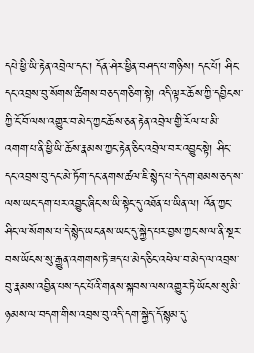དཔེ་ཕྱི་ཡི་རྟེན་འབྲེལ་དང་། དོན་ཤེར་ཕྱིན་བཤད་པ་གཉིས། དང་པོ། ཤིང་དང་འབྲས་བུ་སོགས་ཚིགས་བཅད་གཅིག་སྟེ། འདི་ལྟར་ཆོས་ཀྱི་དབྱིངས་ཀྱི་ངོ་བོ་ལས་འགྱུར་བ་མེད་ཀྱང་ཆོས་ཅན་རྟེན་འབྲེལ་གྱི་རོལ་པ་མི་འགག་པ་ནི་ཕྱི་ཡི་ཆོས་རྣམས་ཀྱང་རྟེན་ཅིང་འབྲེལ་བར་འབྱུང་སྟེ། ཤིང་དང་འབྲས་བུ་དང་མེ་ཏོག་དང་ནགས་ཚལ་ཇི་སྙེད་པ་དེ་དག་ཐམས་ཅད་ས་ལས་ཡང་དག་པར་འབྱུང་ཞིང་ས་ཡི་སྟེང་དུ་འཐོན་པ་ཡིན་ལ། འོན་ཀྱང་ཤིང་ལ་སོགས་པ་དེ་སྙེད་ཡང་ནས་ཡང་དུ་སྐྱེད་པར་བྱས་ཀྱང་ས་ལ་ནི་སྔར་བས་ཡོངས་སུ་རྒྱུན་འགགས་ཏེ་ཟད་པ་མེད་ཅིང་འཕེལ་བ་མེད་ལ་འབྲས་བུ་རྣམས་འབྱིན་པས་དང་པོའི་གནས་སྐབས་ལས་འགྱུར་ཏེ་ཡོངས་སུ་མི་ཉམས་ལ་བདག་གིས་འབྲས་བུ་འདི་དག་སྐྱེད་དོ་སྙམ་དུ་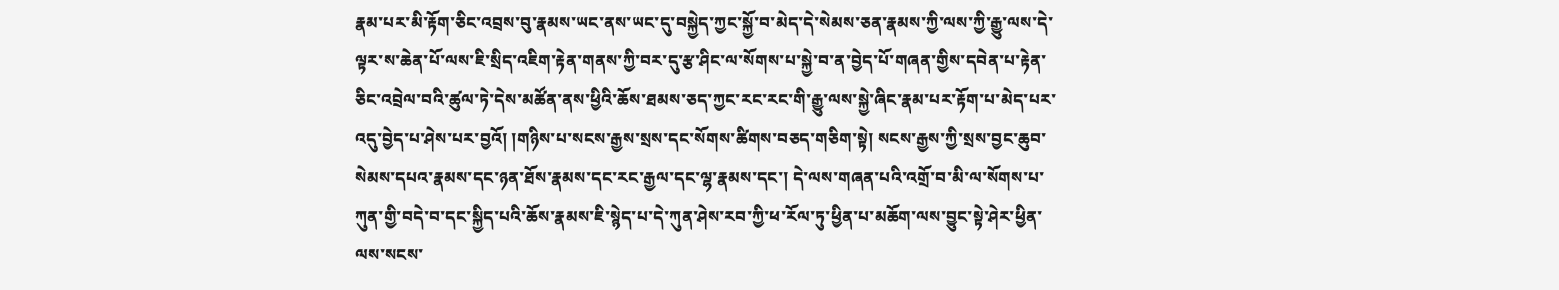རྣམ་པར་མི་རྟོག་ཅིང་འབྲས་བུ་རྣམས་ཡང་ནས་ཡང་དུ་བསྐྱེད་ཀྱང་སྐྱོ་བ་མེད་དེ་སེམས་ཅན་རྣམས་ཀྱི་ལས་ཀྱི་རྒྱུ་ལས་དེ་ལྟར་ས་ཆེན་པོ་ལས་ཇི་སྲིད་འཇིག་རྟེན་གནས་ཀྱི་བར་དུ་རྩ་ཤིང་ལ་སོགས་པ་སྐྱེ་བ་ན་བྱེད་པོ་གཞན་གྱིས་དབེན་པ་རྟེན་ཅིང་འབྲེལ་བའི་ཚུལ་ཏེ་དེས་མཚོན་ནས་ཕྱིའི་ཆོས་ཐམས་ཅད་ཀྱང་རང་རང་གི་རྒྱུ་ལས་སྐྱེ་ཞིང་རྣམ་པར་རྟོག་པ་མེད་པར་འདུ་བྱེད་པ་ཤེས་པར་བྱའོ། །གཉིས་པ་སངས་རྒྱས་སྲས་དང་སོགས་ཚིགས་བཅད་གཅིག་སྟེ། སངས་རྒྱས་ཀྱི་སྲས་བྱང་ཆུབ་སེམས་དཔའ་རྣམས་དང་ཉན་ཐོས་རྣམས་དང་རང་རྒྱལ་དང་ལྷ་རྣམས་དང་། དེ་ལས་གཞན་པའི་འགྲོ་བ་མི་ལ་སོགས་པ་ཀུན་གྱི་བདེ་བ་དང་སྐྱིད་པའི་ཆོས་རྣམས་ཇི་སྙེད་པ་དེ་ཀུན་ཤེས་རབ་ཀྱི་ཕ་རོལ་ཏུ་ཕྱིན་པ་མཆོག་ལས་བྱུང་སྟེ་ཤེར་ཕྱིན་ལས་སངས་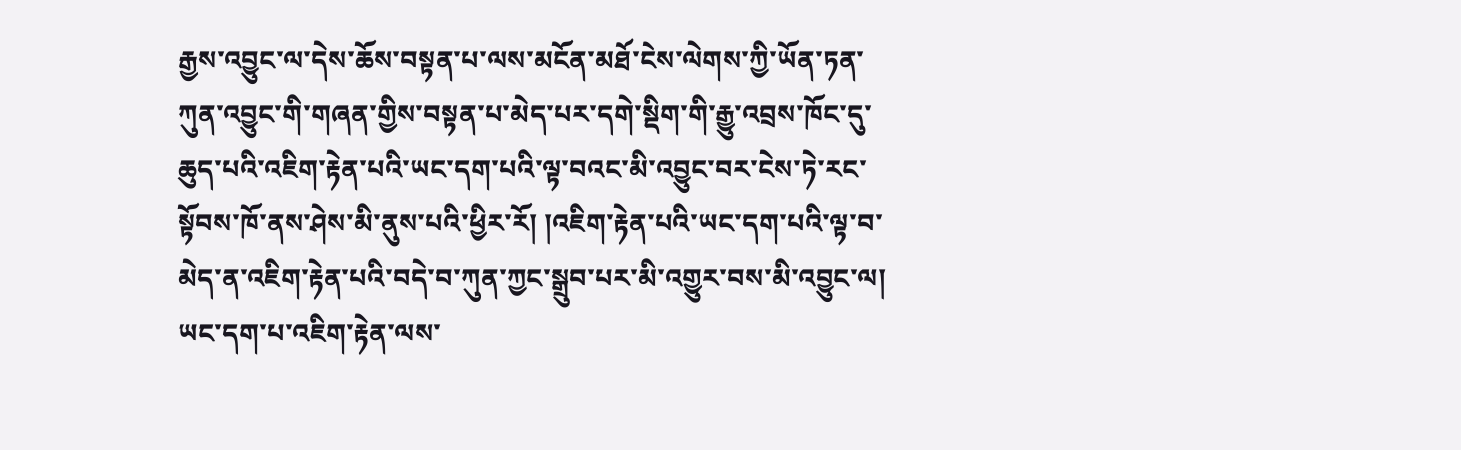རྒྱས་འབྱུང་ལ་དེས་ཆོས་བསྟན་པ་ལས་མངོན་མཐོ་ངེས་ལེགས་ཀྱི་ཡོན་ཏན་ཀུན་འབྱུང་གི་གཞན་གྱིས་བསྟན་པ་མེད་པར་དགེ་སྡིག་གི་རྒྱུ་འབྲས་ཁོང་དུ་ཆུད་པའི་འཇིག་རྟེན་པའི་ཡང་དག་པའི་ལྟ་བའང་མི་འབྱུང་བར་ངེས་ཏེ་རང་སྟོབས་ཁོ་ནས་ཤེས་མི་ནུས་པའི་ཕྱིར་རོ། །འཇིག་རྟེན་པའི་ཡང་དག་པའི་ལྟ་བ་མེད་ན་འཇིག་རྟེན་པའི་བདེ་བ་ཀུན་ཀྱང་སྒྲུབ་པར་མི་འགྱུར་བས་མི་འབྱུང་ལ། ཡང་དག་པ་འཇིག་རྟེན་ལས་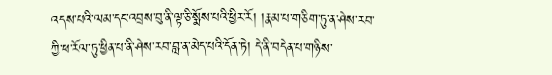འདས་པའི་ལམ་དང་འབྲས་བུ་ནི་ལྟ་ཅི་སྨོས་པའི་ཕྱིར་རོ། །རྣམ་པ་གཅིག་ཏུ་ན་ཤེས་རབ་ཀྱི་ཕ་རོལ་ཏུ་ཕྱིན་པ་ནི་ཤེས་རབ་བླ་ན་མེད་པའི་དོན་ཏེ། དེ་ནི་བདེན་པ་གཉིས་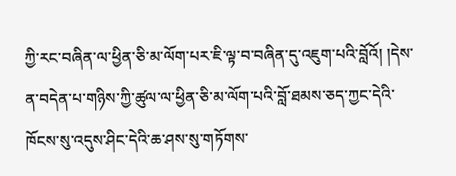ཀྱི་རང་བཞིན་ལ་ཕྱིན་ཅི་མ་ལོག་པར་ཇི་ལྟ་བ་བཞིན་དུ་འཇུག་པའི་བློའོ། །དེས་ན་བདེན་པ་གཉིས་ཀྱི་ཚུལ་ལ་ཕྱིན་ཅི་མ་ལོག་པའི་བློ་ཐམས་ཅད་ཀྱང་དེའི་ཁོངས་སུ་འདུས་ཤིང་དེའི་ཆ་ཤས་སུ་གཏོགས་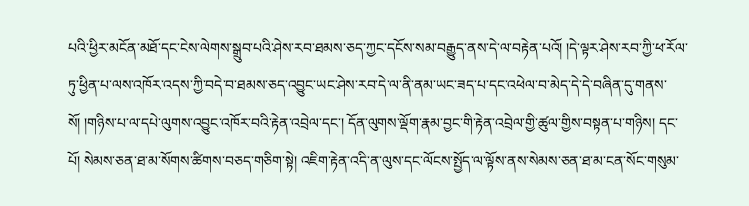པའི་ཕྱིར་མངོན་མཐོ་དང་ངེས་ལེགས་སྒྲུབ་པའི་ཤེས་རབ་ཐམས་ཅད་ཀྱང་དངོས་སམ་བརྒྱུད་ནས་དེ་ལ་བརྟེན་པའོ། །དེ་ལྟར་ཤེས་རབ་ཀྱི་ཕ་རོལ་ཏུ་ཕྱིན་པ་ལས་འཁོར་འདས་ཀྱི་བདེ་བ་ཐམས་ཅད་འབྱུང་ཡང་ཤེས་རབ་དེ་ལ་ནི་ནམ་ཡང་ཟད་པ་དང་འཕེལ་བ་མེད་དེ་དེ་བཞིན་དུ་གནས་སོ། །གཉིས་པ་ལ་དཔེ་ལུགས་འབྱུང་འཁོར་བའི་རྟེན་འབྲེལ་དང་། དོན་ལུགས་ལྡོག་རྣམ་བྱང་གི་རྟེན་འབྲེལ་གྱི་ཚུལ་གྱིས་བསྟན་པ་གཉིས། དང་པོ། སེམས་ཅན་ཐ་མ་སོགས་ཚིགས་བཅད་གཅིག་སྟེ། འཇིག་རྟེན་འདི་ན་ལུས་དང་ལོངས་སྤྱོད་ལ་ལྟོས་ནས་སེམས་ཅན་ཐ་མ་ངན་སོང་གསུམ་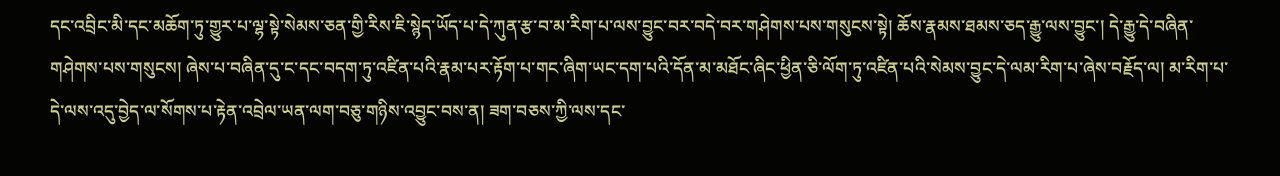དང་འབྲིང་མི་དང་མཆོག་ཏུ་གྱུར་པ་ལྷ་སྟེ་སེམས་ཅན་གྱི་རིས་ཇི་སྙེད་ཡོད་པ་དེ་ཀུན་རྩ་བ་མ་རིག་པ་ལས་བྱུང་བར་བདེ་བར་གཤེགས་པས་གསུངས་སྟེ། ཆོས་རྣམས་ཐམས་ཅད་རྒྱུ་ལས་བྱུང་། དེ་རྒྱུ་དེ་བཞིན་གཤེགས་པས་གསུངས། ཞེས་པ་བཞིན་དུ་ང་དང་བདག་ཏུ་འཛིན་པའི་རྣམ་པར་རྟོག་པ་གང་ཞིག་ཡང་དག་པའི་དོན་མ་མཐོང་ཞིང་ཕྱིན་ཅི་ལོག་ཏུ་འཛིན་པའི་སེམས་བྱུང་དེ་ལམ་རིག་པ་ཞེས་བརྗོད་ལ། མ་རིག་པ་དེ་ལས་འདུ་བྱེད་ལ་སོགས་པ་རྟེན་འབྲེལ་ཡན་ལག་བཅུ་གཉིས་འབྱུང་བས་ན། ཟག་བཅས་ཀྱི་ལས་དང་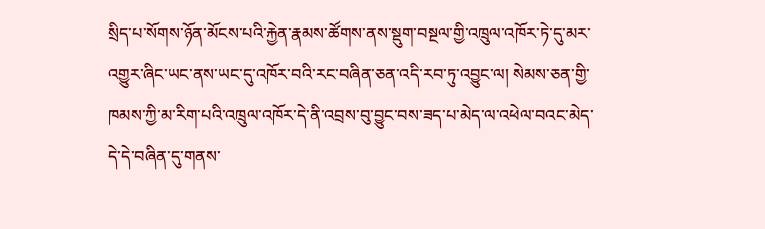སྲིད་པ་སོགས་ཉོན་མོངས་པའི་རྐྱེན་རྣམས་ཚོགས་ནས་སྡུག་བསྔལ་གྱི་འཁྲུལ་འཁོར་ཏེ་དུ་མར་འགྱུར་ཞིང་ཡང་ནས་ཡང་དུ་འཁོར་བའི་རང་བཞིན་ཅན་འདི་རབ་ཏུ་འབྱུང་ལ། སེམས་ཅན་གྱི་ཁམས་ཀྱི་མ་རིག་པའི་འཁྲུལ་འཁོར་དེ་ནི་འབྲས་བུ་བྱུང་བས་ཟད་པ་མེད་ལ་འཕེལ་བའང་མེད་དེ་དེ་བཞིན་དུ་གནས་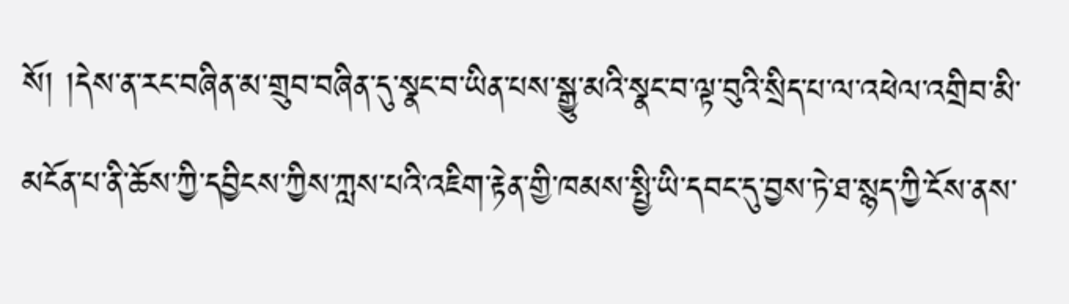སོ། །དེས་ན་རང་བཞིན་མ་གྲུབ་བཞིན་དུ་སྣང་བ་ཡིན་པས་སྒྱུ་མའི་སྣང་བ་ལྟ་བུའི་སྲིད་པ་ལ་འཕེལ་འགྲིབ་མི་མངོན་པ་ནི་ཆོས་ཀྱི་དབྱིངས་ཀྱིས་ཀླས་པའི་འཇིག་རྟེན་གྱི་ཁམས་སྤྱི་ཡི་དབང་དུ་བྱས་ཏེ་ཐ་སྙད་ཀྱི་ངོས་ནས་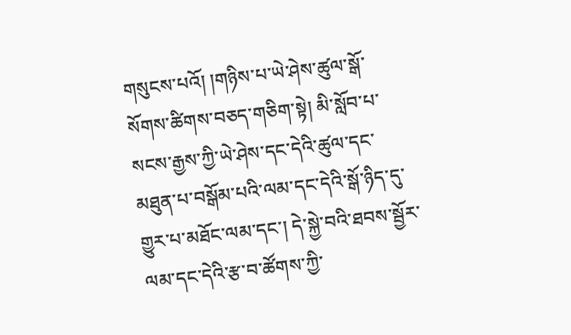གསུངས་པའོ། །གཉིས་པ་ཡེ་ཤེས་ཚུལ་སྒོ་སོགས་ཚིགས་བཅད་གཅིག་སྟེ། མི་སློབ་པ་སངས་རྒྱས་ཀྱི་ཡེ་ཤེས་དང་དེའི་ཚུལ་དང་མཐུན་པ་བསྒོམ་པའི་ལམ་དང་དེའི་སྒོ་ཉིད་དུ་གྱུར་པ་མཐོང་ལམ་དང་། དེ་སྐྱེ་བའི་ཐབས་སྦྱོར་ལམ་དང་དེའི་རྩ་བ་ཚོགས་ཀྱི་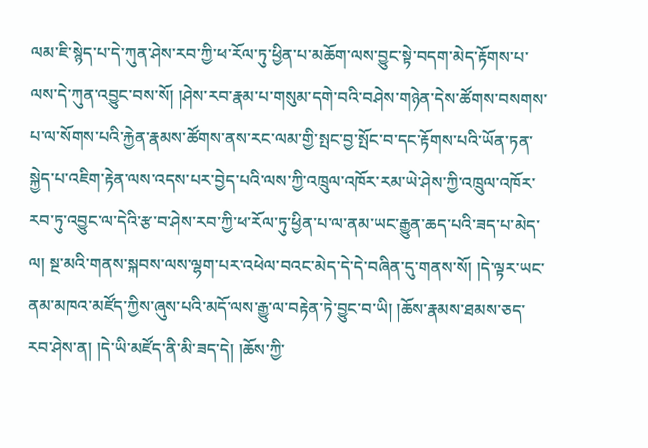ལམ་ཇི་སྙེད་པ་དེ་ཀུན་ཤེས་རབ་ཀྱི་ཕ་རོལ་ཏུ་ཕྱིན་པ་མཆོག་ལས་བྱུང་སྟེ་བདག་མེད་རྟོགས་པ་ལས་དེ་ཀུན་འབྱུང་བས་སོ། །ཤེས་རབ་རྣམ་པ་གསུམ་དགེ་བའི་བཤེས་གཉེན་དེས་ཚོགས་བསགས་པ་ལ་སོགས་པའི་རྐྱེན་རྣམས་ཚོགས་ནས་རང་ལམ་གྱི་སྤང་བྱ་སྤོང་བ་དང་རྟོགས་པའི་ཡོན་ཏན་སྐྱེད་པ་འཇིག་རྟེན་ལས་འདས་པར་བྱེད་པའི་ལས་ཀྱི་འཁྲུལ་འཁོར་རམ་ཡེ་ཤེས་ཀྱི་འཁྲུལ་འཁོར་རབ་ཏུ་འབྱུང་ལ་དེའི་རྩ་བ་ཤེས་རབ་ཀྱི་ཕ་རོལ་ཏུ་ཕྱིན་པ་ལ་ནམ་ཡང་རྒྱུན་ཆད་པའི་ཟད་པ་མེད་ལ། སྔ་མའི་གནས་སྐབས་ལས་ལྷག་པར་འཕེལ་བའང་མེད་དེ་དེ་བཞིན་དུ་གནས་སོ། །དེ་ལྟར་ཡང་ནམ་མཁའ་མཛོད་ཀྱིས་ཞུས་པའི་མདོ་ལས་རྒྱུ་ལ་བརྟེན་ཏེ་བྱུང་བ་ཡི། །ཆོས་རྣམས་ཐམས་ཅད་རབ་ཤེས་ན། །དེ་ཡི་མཛོད་ནི་མི་ཟད་དེ། །ཆོས་ཀྱི་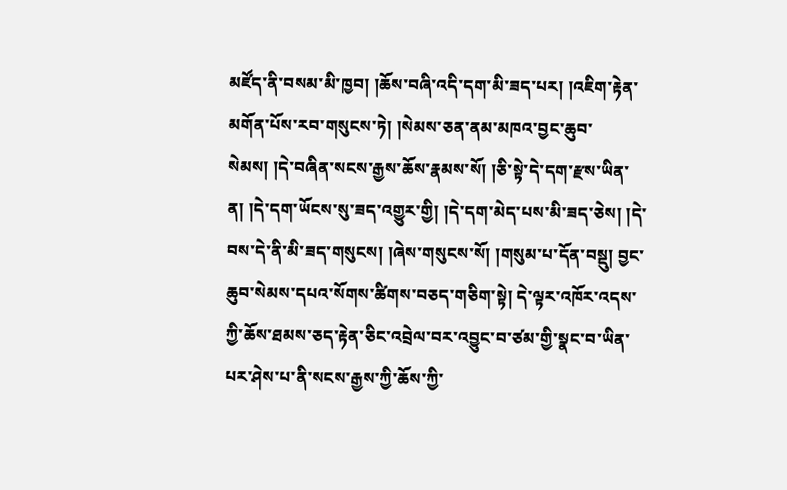མཛོད་ནི་བསམ་མི་ཁྱབ། །ཆོས་བཞི་འདི་དག་མི་ཟད་པར། །འཇིག་རྟེན་མགོན་པོས་རབ་གསུངས་ཏེ། །སེམས་ཅན་ནམ་མཁའ་བྱང་ཆུབ་སེམས། །དེ་བཞིན་སངས་རྒྱས་ཆོས་རྣམས་སོ། །ཅི་སྟེ་དེ་དག་རྫས་ཡིན་ན། །དེ་དག་ཡོངས་སུ་ཟད་འགྱུར་གྱི། །དེ་དག་མེད་པས་མི་ཟད་ཅེས། །དེ་བས་དེ་ནི་མི་ཟད་གསུངས། །ཞེས་གསུངས་སོ། །གསུམ་པ་དོན་བསྡུ། བྱང་ཆུབ་སེམས་དཔའ་སོགས་ཚིགས་བཅད་གཅིག་སྟེ། དེ་ལྟར་འཁོར་འདས་ཀྱི་ཆོས་ཐམས་ཅད་རྟེན་ཅིང་འབྲེལ་བར་འབྱུང་བ་ཙམ་གྱི་སྣང་བ་ཡིན་པར་ཤེས་པ་ནི་སངས་རྒྱས་ཀྱི་ཆོས་ཀྱི་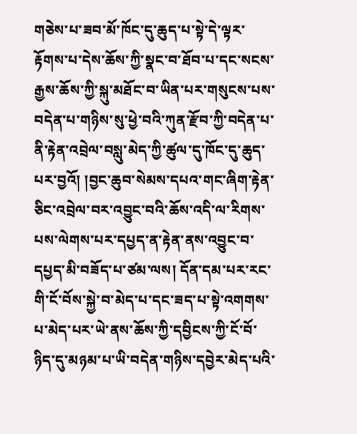གཅེས་པ་ཟབ་མོ་ཁོང་དུ་ཆུད་པ་སྟེ་དེ་ལྟར་རྟོགས་པ་དེས་ཆོས་ཀྱི་སྣང་བ་ཐོབ་པ་དང་སངས་རྒྱས་ཆོས་ཀྱི་སྐུ་མཐོང་བ་ཡིན་པར་གསུངས་པས་བདེན་པ་གཉིས་སུ་ཕྱེ་བའི་ཀུན་རྫོབ་ཀྱི་བདེན་པ་ནི་རྟེན་འབྲེལ་བསླུ་མེད་ཀྱི་ཚུལ་དུ་ཁོང་དུ་ཆུད་པར་བྱའོ། །བྱང་ཆུབ་སེམས་དཔའ་གང་ཞིག་རྟེན་ཅིང་འབྲེལ་བར་འབྱུང་བའི་ཆོས་འདི་ལ་རིགས་པས་ལེགས་པར་དཔྱད་ན་རྟེན་ནས་འབྱུང་བ་དཔྱད་མི་བཟོད་པ་ཙམ་ལས། དོན་དམ་པར་རང་གི་ངོ་བོས་སྐྱེ་བ་མེད་པ་དང་ཟད་པ་སྟེ་འགགས་པ་མེད་པར་ཡེ་ནས་ཆོས་ཀྱི་དབྱིངས་ཀྱི་ངོ་བོ་ཉིད་དུ་མཉམ་པ་ཡི་བདེན་གཉིས་དབྱེར་མེད་པའི་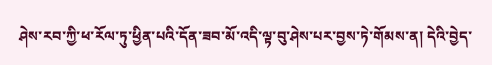ཤེས་རབ་ཀྱི་ཕ་རོལ་ཏུ་ཕྱིན་པའི་དོན་ཟབ་མོ་འདི་ལྟ་བུ་ཤེས་པར་བྱས་ཏེ་གོམས་ན། དེའི་བྱེད་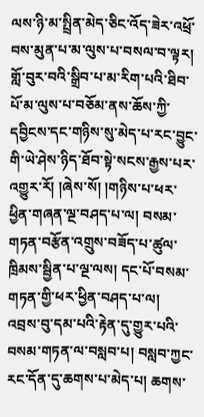ལས་ཉི་མ་སྤྲིན་མེད་ཅིང་འོད་ཟེར་འཕྲོ་བས་མུན་པ་མ་ལུས་པ་བསལ་བ་ལྟར། གློ་བུར་བའི་སྒྲིབ་པ་མ་རིག་པའི་ཐིབ་པོ་མ་ལུས་པ་བཅོམ་ནས་ཆོས་ཀྱི་དབྱིངས་དང་གཉིས་སུ་མེད་པ་རང་བྱུང་གི་ཡེ་ཤེས་ཉིད་ཐོབ་སྟེ་སངས་རྒྱས་པར་འགྱུར་རོ། །ཞེས་སོ། །གཉིས་པ་ཕར་ཕྱིན་གཞན་ལྔ་བཤད་པ་ལ། བསམ་གཏན་བརྩོན་འགྲུས་བཟོད་པ་ཚུལ་ཁྲིམས་སྦྱིན་པ་ལྔ་ལས། དང་པོ་བསམ་གཏན་གྱི་ཕར་ཕྱིན་བཤད་པ་ལ། འབྲས་བུ་དམ་པའི་རྟེན་དུ་གྱུར་པའི་བསམ་གཏན་ལ་བསླབ་པ། བསླབ་ཀྱང་རང་དོན་དུ་ཆགས་པ་མེད་པ། ཆགས་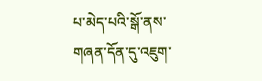པ་མེད་པའི་སྒོ་ནས་གཞན་དོན་དུ་འཇུག་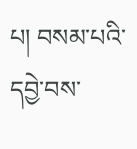པ། བསམ་པའི་དབྱེ་བས་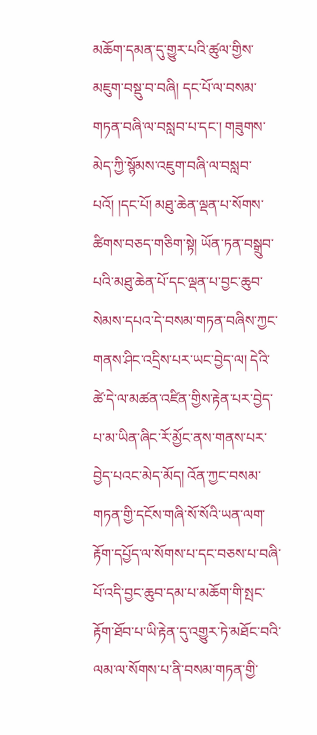མཆོག་དམན་དུ་གྱུར་པའི་ཚུལ་གྱིས་མཇུག་བསྡུ་བ་བཞི། དང་པོ་ལ་བསམ་གཏན་བཞི་ལ་བསླབ་པ་དང་། གཟུགས་མེད་ཀྱི་སྙོམས་འཇུག་བཞི་ལ་བསླབ་པའོ། །དང་པོ། མཐུ་ཆེན་ལྡན་པ་སོགས་ཚིགས་བཅད་གཅིག་སྟེ། ཡོན་ཏན་བསྒྲུབ་པའི་མཐུ་ཆེན་པོ་དང་ལྡན་པ་བྱང་ཆུབ་སེམས་དཔའ་དེ་བསམ་གཏན་བཞིས་ཀྱང་གནས་ཤིང་འདྲིས་པར་ཡང་བྱེད་ལ། དེའི་ཚེ་དེ་ལ་མཚན་འཛིན་གྱིས་རྟེན་པར་བྱེད་པ་མ་ཡིན་ཞིང་རོ་མྱོང་ནས་གནས་པར་བྱེད་པའང་མེད་མོད། འོན་ཀྱང་བསམ་གཏན་གྱི་དངོས་གཞི་སོ་སོའི་ཡན་ལག་རྟོག་དཔྱོད་ལ་སོགས་པ་དང་བཅས་པ་བཞི་པོ་འདི་བྱང་ཆུབ་དམ་པ་མཆོག་གི་སྤང་རྟོག་ཐོབ་པ་ཡི་རྟེན་དུ་འགྱུར་ཏེ་མཐོང་བའི་ལམ་ལ་སོགས་པ་ནི་བསམ་གཏན་གྱི་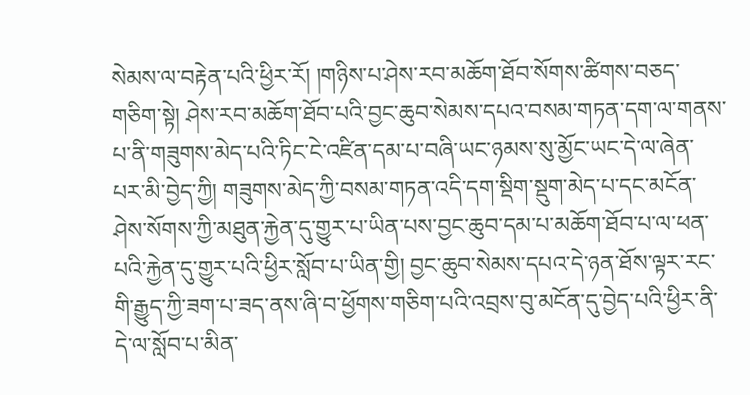སེམས་ལ་བརྟེན་པའི་ཕྱིར་རོ། །གཉིས་པ་ཤེས་རབ་མཆོག་ཐོབ་སོགས་ཚིགས་བཅད་གཅིག་སྟེ། ཤེས་རབ་མཆོག་ཐོབ་པའི་བྱང་ཆུབ་སེམས་དཔའ་བསམ་གཏན་དག་ལ་གནས་པ་ནི་གཟུགས་མེད་པའི་ཏིང་ངེ་འཛིན་དམ་པ་བཞི་ཡང་ཉམས་སུ་མྱོང་ཡང་དེ་ལ་ཞེན་པར་མི་བྱེད་ཀྱི། གཟུགས་མེད་ཀྱི་བསམ་གཏན་འདི་དག་སྡིག་སྡུག་མེད་པ་དང་མངོན་ཤེས་སོགས་ཀྱི་མཐུན་རྐྱེན་དུ་གྱུར་པ་ཡིན་པས་བྱང་ཆུབ་དམ་པ་མཆོག་ཐོབ་པ་ལ་ཕན་པའི་རྐྱེན་དུ་གྱུར་པའི་ཕྱིར་སློབ་པ་ཡིན་གྱི། བྱང་ཆུབ་སེམས་དཔའ་དེ་ཉན་ཐོས་ལྟར་རང་གི་རྒྱུད་ཀྱི་ཟག་པ་ཟད་ནས་ཞི་བ་ཕྱོགས་གཅིག་པའི་འབྲས་བུ་མངོན་དུ་བྱེད་པའི་ཕྱིར་ནི་དེ་ལ་སློབ་པ་མིན་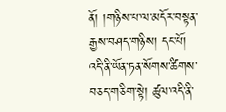ནོ། །གཉིས་པ་ལ་མདོར་བསྟན་རྒྱས་བཤད་གཉིས། དང་པོ། འདི་ནི་ཡོན་ཏན་སོགས་ཚིགས་བཅད་གཅིག་སྟེ། ཚུལ་འདི་ནི་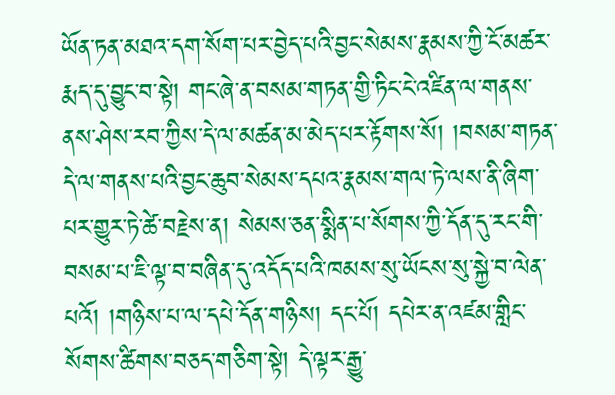ཡོན་ཏན་མཐའ་དག་སོག་པར་བྱེད་པའི་བྱང་སེམས་རྣམས་ཀྱི་ངོ་མཚར་རྨད་དུ་བྱུང་བ་སྟེ། གང་ཞེ་ན་བསམ་གཏན་གྱི་ཏིང་ངེ་འཛིན་ལ་གནས་ནས་ཤེས་རབ་ཀྱིས་དེ་ལ་མཚན་མ་མེད་པར་རྟོགས་སོ། །བསམ་གཏན་དེ་ལ་གནས་པའི་བྱང་ཆུབ་སེམས་དཔའ་རྣམས་གལ་ཏེ་ལས་ནི་ཞིག་པར་གྱུར་ཏེ་ཚེ་བརྗེས་ན། སེམས་ཅན་སྨིན་པ་སོགས་ཀྱི་དོན་དུ་རང་གི་བསམ་པ་ཇི་ལྟ་བ་བཞིན་དུ་འདོད་པའི་ཁམས་སུ་ཡོངས་སུ་སྐྱེ་བ་ལེན་པའོ། །གཉིས་པ་ལ་དཔེ་དོན་གཉིས། དང་པོ། དཔེར་ན་འཛམ་གླིང་སོགས་ཚིགས་བཅད་གཅིག་སྟེ། དེ་ལྟར་རྒྱུ་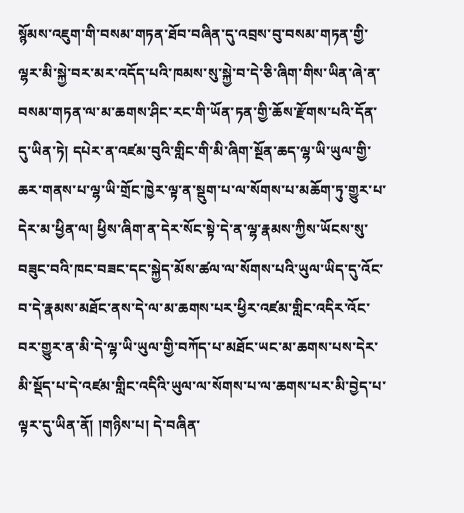སྙོམས་འཇུག་གི་བསམ་གཏན་ཐོབ་བཞིན་དུ་འབྲས་བུ་བསམ་གཏན་གྱི་ལྷར་མི་སྐྱེ་བར་མར་འདོད་པའི་ཁམས་སུ་སྐྱེ་བ་དེ་ཅི་ཞིག་གིས་ཡིན་ཞེ་ན་བསམ་གཏན་ལ་མ་ཆགས་ཤིང་རང་གི་ཡོན་ཏན་གྱི་ཆོས་རྫོགས་པའི་དོན་དུ་ཡིན་ཏེ། དཔེར་ན་འཛམ་བུའི་གླིང་གི་མི་ཞིག་སྔོན་ཆད་ལྷ་ཡི་ཡུལ་གྱི་ཆར་གནས་པ་ལྷ་ཡི་གྲོང་ཁྱེར་ལྟ་ན་སྡུག་པ་ལ་སོགས་པ་མཆོག་ཏུ་གྱུར་པ་དེར་མ་ཕྱིན་ལ། ཕྱིས་ཞིག་ན་དེར་སོང་སྟེ་དེ་ན་ལྷ་རྣམས་ཀྱིས་ཡོངས་སུ་བཟུང་བའི་ཁང་བཟང་དང་སྐྱེད་མོས་ཚལ་ལ་སོགས་པའི་ཡུལ་ཡིད་དུ་འོང་བ་དེ་རྣམས་མཐོང་ནས་དེ་ལ་མ་ཆགས་པར་ཕྱིར་འཛམ་གླིང་འདིར་འོང་བར་གྱུར་ན་མི་དེ་ལྷ་ཡི་ཡུལ་གྱི་བཀོད་པ་མཐོང་ཡང་མ་ཆགས་པས་དེར་མི་སྡོད་པ་དེ་འཛམ་གླིང་འདིའི་ཡུལ་ལ་སོགས་པ་ལ་ཆགས་པར་མི་བྱེད་པ་ལྟར་དུ་ཡིན་ནོ། །གཉིས་པ། དེ་བཞིན་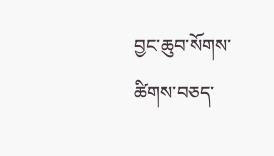བྱང་ཆུབ་སོགས་ཚིགས་བཅད་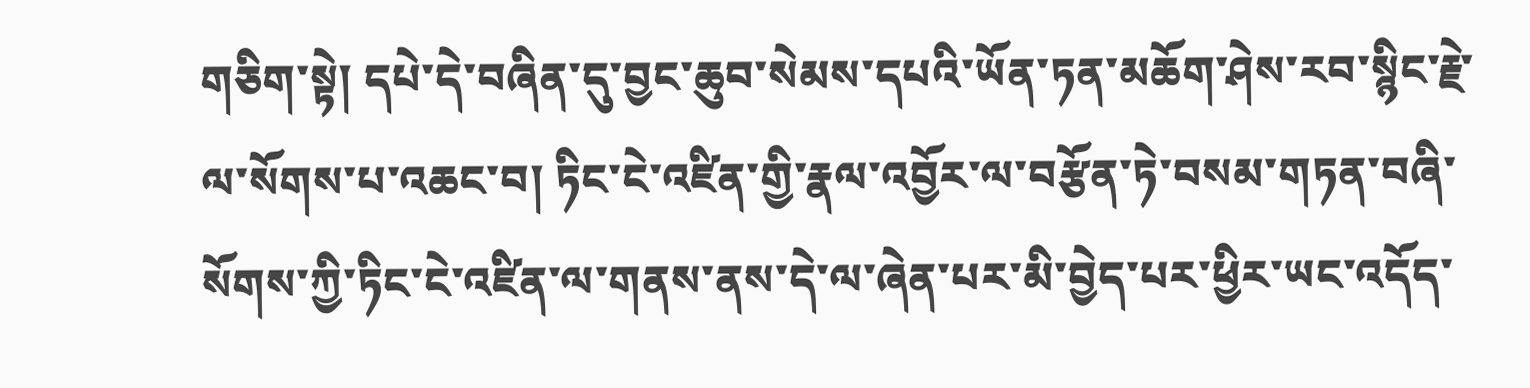གཅིག་སྟེ། དཔེ་དེ་བཞིན་དུ་བྱང་ཆུབ་སེམས་དཔའི་ཡོན་ཏན་མཆོག་ཤེས་རབ་སྙིང་རྗེ་ལ་སོགས་པ་འཆང་བ། ཏིང་ངེ་འཛིན་གྱི་རྣལ་འབྱོར་ལ་བརྩོན་ཏེ་བསམ་གཏན་བཞི་སོགས་ཀྱི་ཏིང་ངེ་འཛིན་ལ་གནས་ནས་དེ་ལ་ཞེན་པར་མི་བྱེད་པར་ཕྱིར་ཡང་འདོད་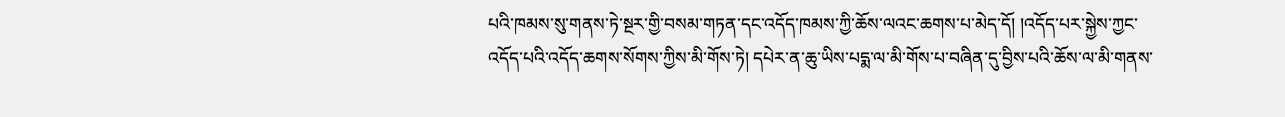པའི་ཁམས་སུ་གནས་ཏེ་སྔར་གྱི་བསམ་གཏན་དང་འདོད་ཁམས་ཀྱི་ཆོས་ལའང་ཆགས་པ་མེད་དོ། །འདོད་པར་སྐྱེས་ཀྱང་འདོད་པའི་འདོད་ཆགས་སོགས་ཀྱིས་མི་གོས་ཏེ། དཔེར་ན་ཆུ་ཡིས་པདྨ་ལ་མི་གོས་པ་བཞིན་དུ་བྱིས་པའི་ཆོས་ལ་མི་གནས་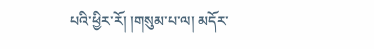པའི་ཕྱིར་རོ། །གསུམ་པ་ལ། མདོར་